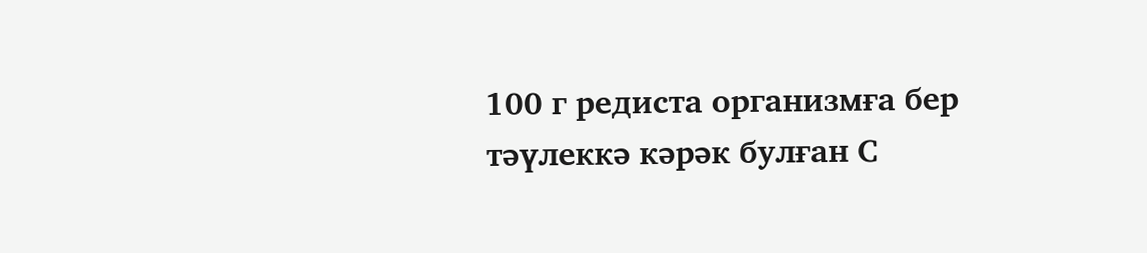100 г редиста организмға бер тәүлеккә кәрәк булған С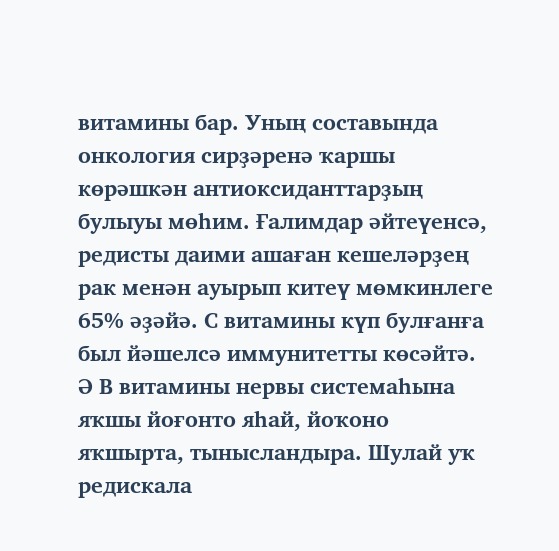витамины бар. Уның составында онкология сирҙәренә ҡаршы көрәшкән антиоксиданттарҙың булыуы мөһим. Ғалимдар әйтеүенсә, редисты даими ашаған кешеләрҙең рак менән ауырып китеү мөмкинлеге 65% әҙәйә. С витамины күп булғанға был йәшелсә иммунитетты көсәйтә. Ә В витамины нервы системаһына яҡшы йоғонто яһай, йоҡоно яҡшырта, тынысландыра. Шулай уҡ редискала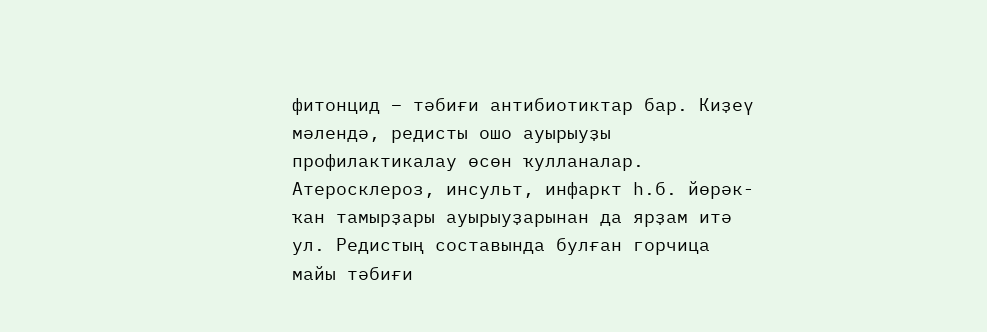фитонцид – тәбиғи антибиотиктар бар. Киҙеү мәлендә, редисты ошо ауырыуҙы профилактикалау өсөн ҡулланалар. Атеросклероз, инсульт, инфаркт һ.б. йөрәк-ҡан тамырҙары ауырыуҙарынан да ярҙам итә ул. Редистың составында булған горчица майы тәбиғи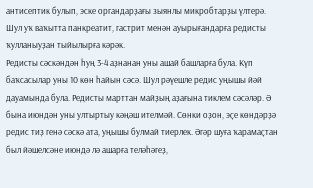антисептик булып, эске органдарҙағы зыянлы микробтарҙы үлтерә. Шул уҡ ваҡытта панкреатит, гастрит менән ауырығандарға редисты ҡулланыуҙан тыйылырға кәрәк.
Редисты сәскәндән һуң 3-4 аҙнанан уны ашай башларға була. Күп баҡсасылар уны 10 көн һайын сәсә. Шул рәүешле редис уңышы йәй дауамында була. Редисты марттан майҙың аҙағына тиклем сәсәләр. Ә бына июндән уны ултыртыу кәңәш ителмәй. Сөнки оҙон, эҫе көндәрҙә редис тиҙ генә сәскә ата, уңышы булмай тиерлек. Әгәр шуға ҡарамаҫтан был йәшелсәне июндә лә ашарға теләһәгеҙ,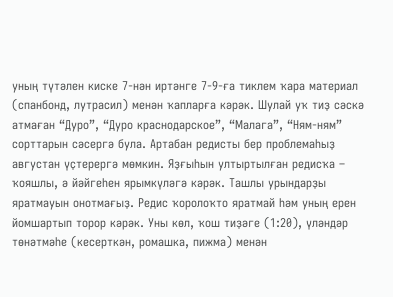уның түтәлен киске 7-нән иртәнге 7-9-ға тиклем ҡара материал (спанбонд, лутрасил) менән ҡапларға кәрәк. Шулай уҡ тиҙ сәскә атмаған “Дуро”, “Дуро краснодарское”, “Малага”, “Ням-ням” сорттарын сәсергә була. Артабан редисты бер проблемаһыҙ августан үҫтерергә мөмкин. Яҙғыһын ултыртылған редисҡа – ҡояшлы, ә йәйгеһен ярымкүләгә кәрәк. Ташлы урындарҙы яратмауын онотмағыҙ. Редис ҡоролоҡто яратмай һәм уның ерен йомшартып торор кәрәк. Уны көл, ҡош тиҙәге (1:20), үләндәр төнәтмәһе (кесерткән, ромашка, пижма) менән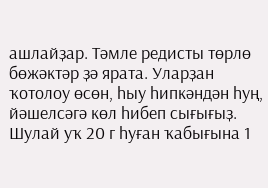ашлайҙар. Тәмле редисты төрлө бөжәктәр ҙә ярата. Уларҙан ҡотолоу өсөн, һыу һипкәндән һуң, йәшелсәгә көл һибеп сығығыҙ. Шулай уҡ 20 г һуған ҡабығына 1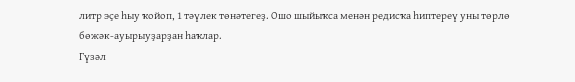литр эҫе һыу ҡойоп, 1 тәүлек төнәтегеҙ. Ошо шыйыҡса менән редисҡа һиптереү уны төрлө бөжәк-ауырыуҙарҙан һаҡлар.
Гүзәл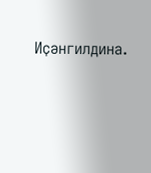Иҫәнгилдина.